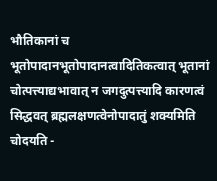भौतिकानां च भूतोपादानभूतोपादानत्वादितिकत्वात् भूतानां चोत्पत्त्याद्यभावात् न जगदुत्पत्त्यादि कारणत्वं सिद्धवत् ब्रह्मलक्षणत्वेनोपादातुं शक्यमिति चोदयति -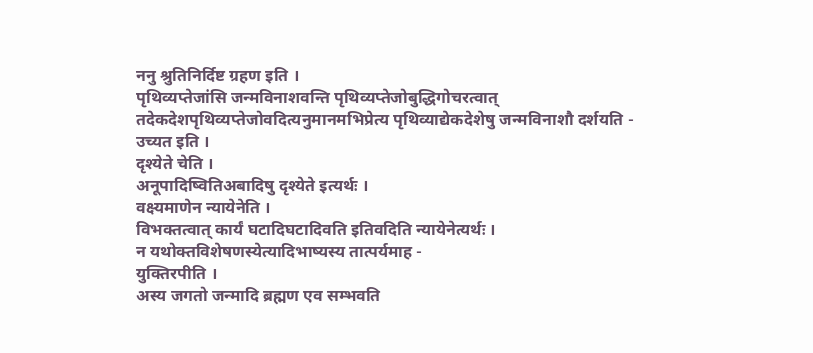ननु श्रुतिनिर्दिष्ट ग्रहण इति ।
पृथिव्यप्तेजांसि जन्मविनाशवन्ति पृथिव्यप्तेजोबुद्धिगोचरत्वात् तदेकदेशपृथिव्यप्तेजोवदित्यनुमानमभिप्रेत्य पृथिव्याद्येकदेशेषु जन्मविनाशौ दर्शयति -
उच्यत इति ।
दृश्येते चेति ।
अनूपादिष्वितिअबादिषु दृश्येते इत्यर्थः ।
वक्ष्यमाणेन न्यायेनेति ।
विभक्तत्वात् कार्यं घटादिघटादिवति इतिवदिति न्यायेनेत्यर्थः ।
न यथोक्तविशेषणस्येत्यादिभाष्यस्य तात्पर्यमाह -
युक्तिरपीति ।
अस्य जगतो जन्मादि ब्रह्मण एव सम्भवति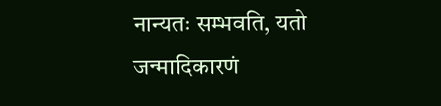नान्यतः सम्भवति, यतो जन्मादिकारणं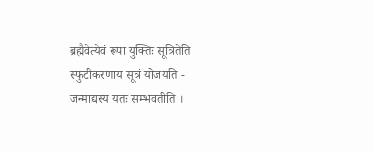ब्रह्मैवेत्येवं रूपा युक्तिः सूत्रितेति स्फुटीकरणाय सूत्रं योजयति -
जन्माद्यस्य यतः सम्भवतीति ।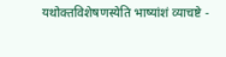यथोक्तविशेषणस्येति भाष्यांशं व्याचष्टे -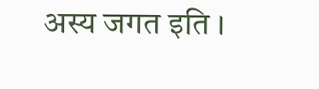अस्य जगत इति ।